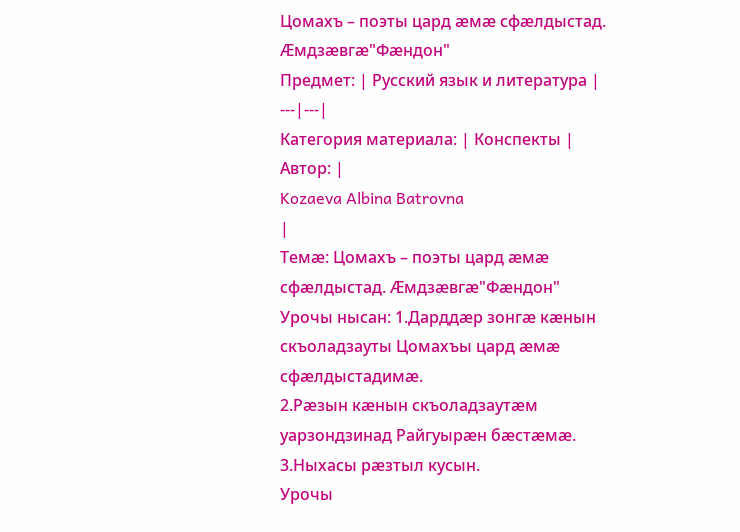Цомахъ – поэты цард æмæ сфæлдыстад. Æмдзæвгæ"Фæндон"
Предмет: | Русский язык и литература |
---|---|
Категория материала: | Конспекты |
Автор: |
Kozaeva Albina Batrovna
|
Темæ: Цомахъ – поэты цард æмæ сфæлдыстад. Æмдзæвгæ"Фæндон"
Урочы нысан: 1.Дарддæр зонгæ кæнын скъоладзауты Цомахъы цард æмæ сфæлдыстадимæ.
2.Рæзын кæнын скъоладзаутæм уарзондзинад Райгуырæн бæстæмæ.
3.Ныхасы рæзтыл кусын.
Урочы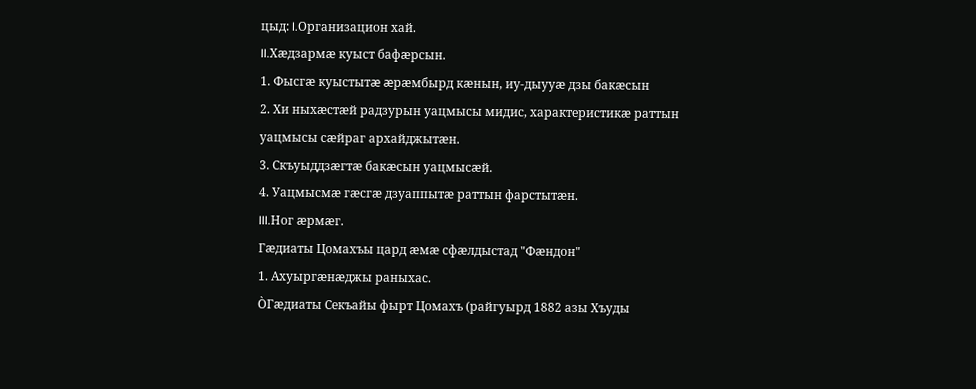цыд: I.Организацион хай.
II.Хæдзармæ куыст бафæрсын.
1. Фысгæ куыстытæ æрæмбырд кæнын, иу-дыууæ дзы бакæсын
2. Хи ныхæстæй радзурын уацмысы мидис, характеристикæ раттын уацмысы сæйраг архайджытæн.
3. Скъуыддзæгтæ бакæсын уацмысæй.
4. Уацмысмæ гæсгæ дзуаппытæ раттын фарстытæн.
III.Ног æрмæг.
Гæдиаты Цомахъы цард æмæ сфæлдыстад "Фæндон"
1. Ахуыргæнæджы раныхас.
ÒГæдиаты Секъайы фырт Цомахъ (райгуырд 1882 азы Хъуды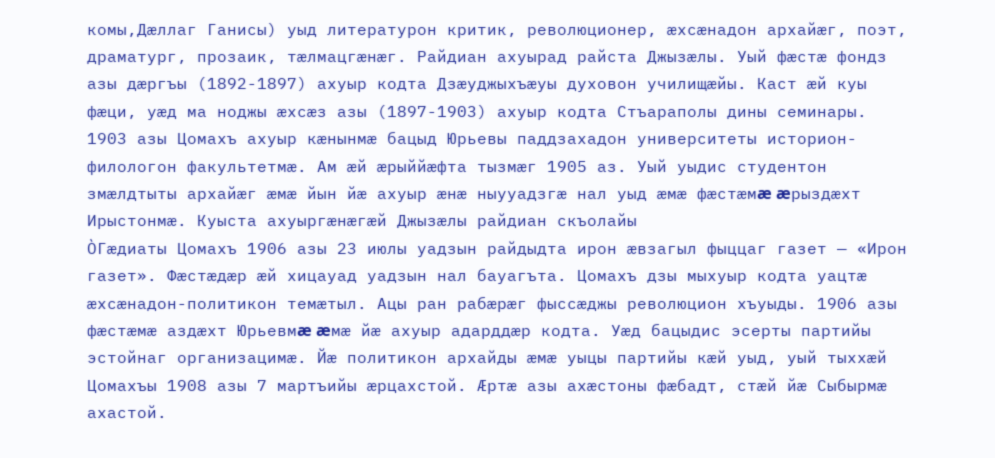комы,Дæллаг Ганисы) уыд литературон критик, революционер, æхсæнадон архайæг, поэт, драматург, прозаик, тæлмацгæнæг. Райдиан ахуырад райста Джызæлы. Уый фæстæ фондз азы дæргъы (1892-1897) ахуыр кодта Дзæуджыхъæуы духовон училищæйы. Каст æй куы фæци, уæд ма ноджы æхсæз азы (1897-1903) ахуыр кодта Стъараполы дины семинары. 1903 азы Цомахъ ахуыр кæнынмæ бацыд Юрьевы паддзахадон университеты историон-филологон факультетмæ. Ам æй æрыййæфта тызмæг 1905 аз. Уый уыдис студентон змæлдтыты архайæг æмæ йын йæ ахуыр æнæ ныууадзгæ нал уыд æмæ фæстæмæ æрыздæхт Ирыстонмæ. Куыста ахуыргæнæгæй Джызæлы райдиан скъолайы
ÒГæдиаты Цомахъ 1906 азы 23 июлы уадзын райдыдта ирон æвзагыл фыццаг газет — «Ирон газет». Фæстæдæр æй хицауад уадзын нал бауагъта. Цомахъ дзы мыхуыр кодта уацтæ æхсæнадон-политикон темæтыл. Ацы ран рабæрæг фыссæджы революцион хъуыды. 1906 азы фæстæмæ аздæхт Юрьевмæ æмæ йæ ахуыр адарддæр кодта. Уæд бацыдис эсерты партийы эстойнаг организацимæ. Йæ политикон архайды æмæ уыцы партийы кæй уыд, уый тыххæй Цомахъы 1908 азы 7 мартъийы æрцахстой. Æртæ азы ахæстоны фæбадт, стæй йæ Сыбырмæ ахастой.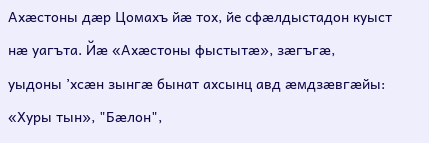Ахæстоны дæр Цомахъ йæ тох, йе сфæлдыстадон куыст нæ уагъта. Йæ «Ахæстоны фыстытæ», зæгъгæ, уыдоны ’хсæн зынгæ бынат ахсынц авд æмдзæвгæйы: «Хуры тын», "Бæлон",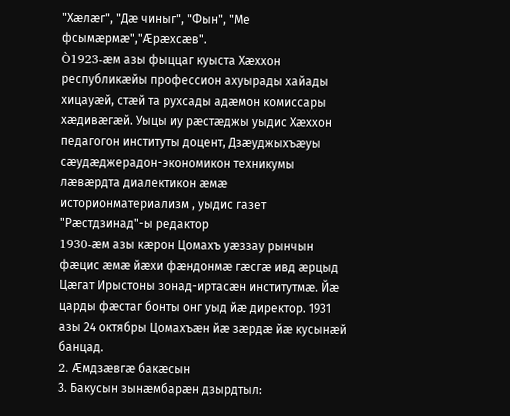"Хæлæг", "Дæ чиныг", "Фын", "Ме фсымæрмæ","Æрæхсæв".
Ò1923-æм азы фыццаг куыста Хæххон республикæйы профессион ахуырады хайады хицауæй, стæй та рухсады адæмон комиссары хæдивæгæй. Уыцы иу рæстæджы уыдис Хæххон педагогон институты доцент, Дзæуджыхъæуы сæудæджерадон-экономикон техникумы лæвæрдта диалектикон æмæ историонматериализм , уыдис газет "Рæстдзинад"-ы редактор
1930-æм азы кæрон Цомахъ уæззау рынчын фæцис æмæ йæхи фæндонмæ гæсгæ ивд æрцыд Цæгат Ирыстоны зонад-иртасæн институтмæ. Йæ царды фæстаг бонты онг уыд йæ директор. 1931 азы 24 октябры Цомахъæн йæ зæрдæ йæ кусынæй банцад.
2. Æмдзæвгæ бакæсын
3. Бакусын зынæмбарæн дзырдтыл: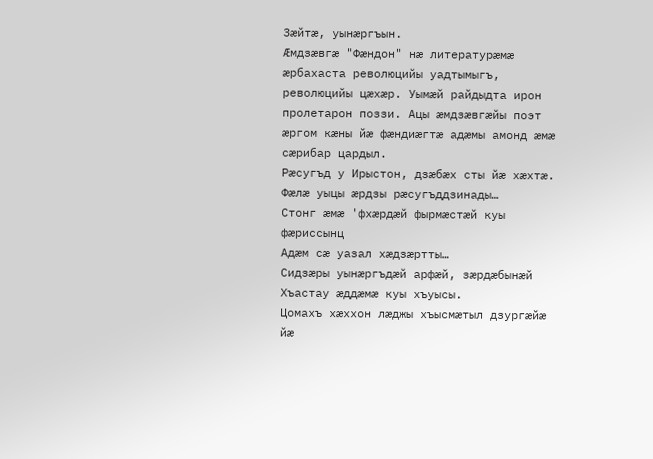Зæйтæ, уынæргъын.
Æмдзæвгæ "Фæндон" нæ литературæмæ æрбахаста революцийы уадтымыгъ, революцийы цæхæр. Уымæй райдыдта ирон пролетарон поззи. Ацы æмдзæвгæйы поэт æргом кæны йæ фæндиæгтæ адæмы амонд æмæ сæрибар цардыл.
Рæсугъд у Ирыстон, дзæбæх сты йæ хæхтæ. Фæлæ уыцы æрдзы рæсугъддзинады…
Стонг æмæ 'фхæрдæй фырмæстæй куы фæриссынц
Адæм сæ уазал хæдзæртты…
Сидзæры уынæргъдæй арфæй, зæрдæбынæй
Хъастау æддæмæ куы хъуысы.
Цомахъ хæххон лæджы хъысмæтыл дзургæйæ йæ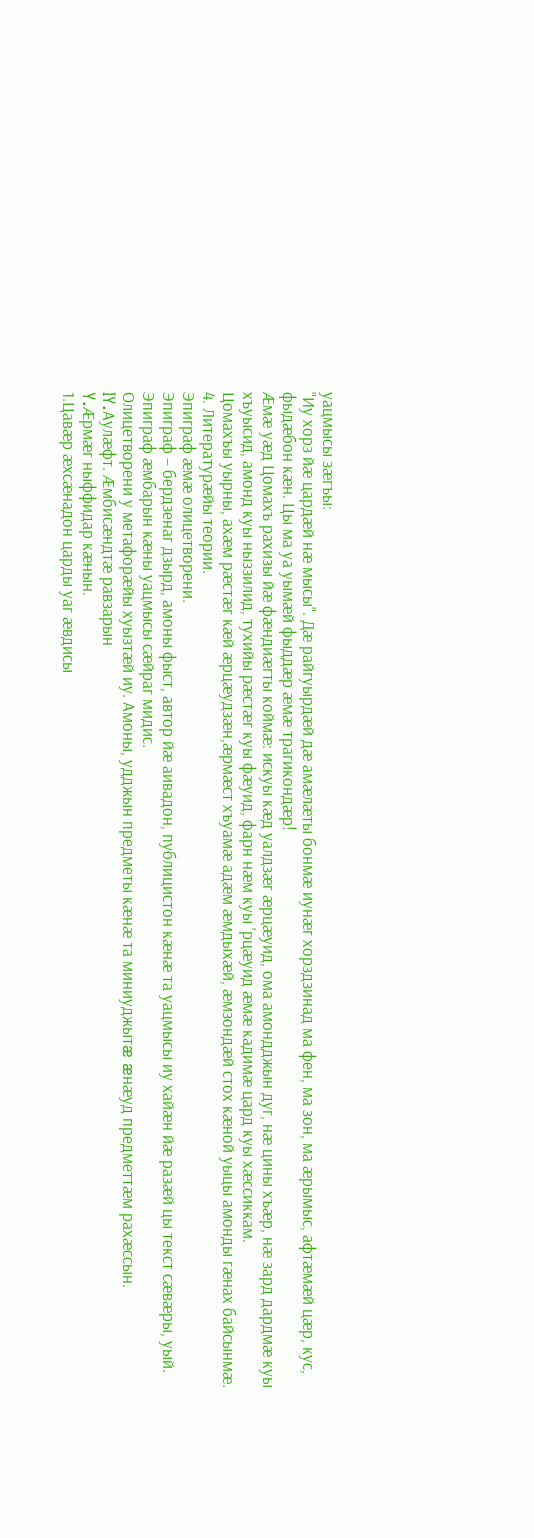уацмысы зæгъы:
"Иу хорз йæ цардæй нæ мысы". Дæ райгуырдæй дæ амæлæты бонмæ иунæг хорздзинад ма фен, ма зон, ма æрымыс, афтæмæй цæр, кус, фыдæбон кæн. Цы ма уа уымæй фыддæр æмæ трагикондæр!
Æмæ уæд Цомахъ рахизы йæ фæндиæгты коймæ: искуы кæд уалдзæг æрцæуид, ома амондджын дуг, нæ цины хъæр, нæ зард дардмæ куы хъуысид, амонд куы ныззилид, тухийы рæстæг куы фæуид, фарн нæм куы 'рцæуид æмæ кадимæ цард куы хæссиккам.
Цомахъы уырны, ахæм рæстæг кæй æрцæудзæн,æрмæст хъуамæ адæм æмдыхæй, æмзондæй стох кæной уыцы амонды гæнах байсынмæ.
4. Литературæйы теории.
Эпиграф æмæ олицетворени.
Эпиграф – бердзенаг дзырд, амоны фыст, автор йæ аивадон, публицистон кæнæ та уацмысы иу хайæн йæ разæй цы текст сæвæры, уый.
Эпиграф æмбарын кæны уацмысы сæйраг мидис.
Олицетворени у метафорæйы хуызтæй иу. Амоны, удджын предметы кæнæ та миниуджытæ æнæуд предметтæм рахæссын.
IY.Аулæфт. Æмбисæндтæ равзарын
Y.Æрмæг ныффидар кæнын.
1.Цавæр æхсæнадон царды уаг æвдисы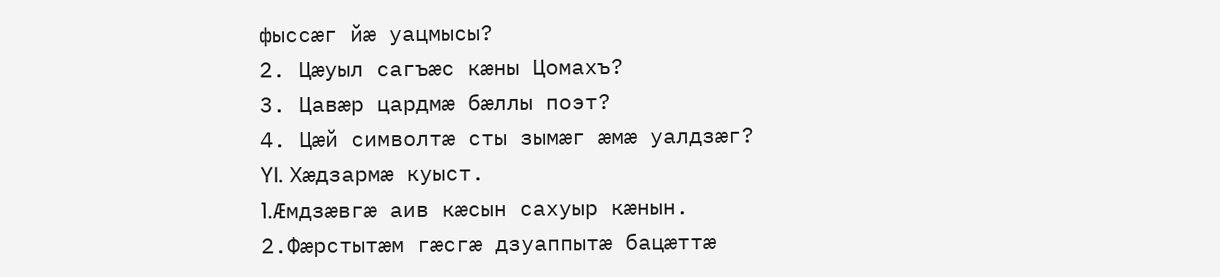фыссæг йæ уацмысы?
2. Цæуыл сагъæс кæны Цомахъ?
3. Цавæр цардмæ бæллы поэт?
4. Цæй символтæ сты зымæг æмæ уалдзæг?
YI. Хæдзармæ куыст.
1.Æмдзæвгæ аив кæсын сахуыр кæнын.
2.Фæрстытæм гæсгæ дзуаппытæ бацæттæ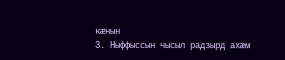кæнын
3. Ныффыссын чысыл радзырд ахæм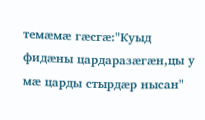темæмæ гæсгæ:"Куыд фидæны цардаразæгæн,цы у мæ царды стырдæр нысан"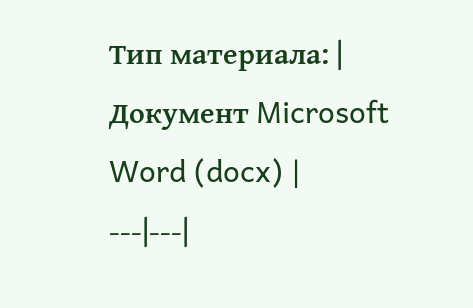Тип материала: | Документ Microsoft Word (docx) |
---|---|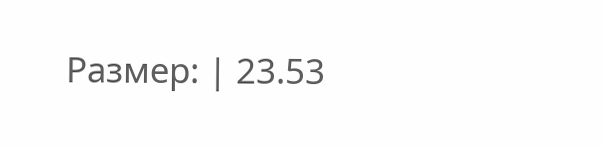Размер: | 23.53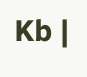Kb |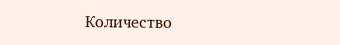Количество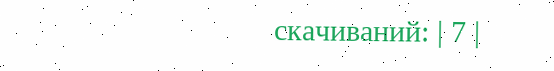скачиваний: | 7 |